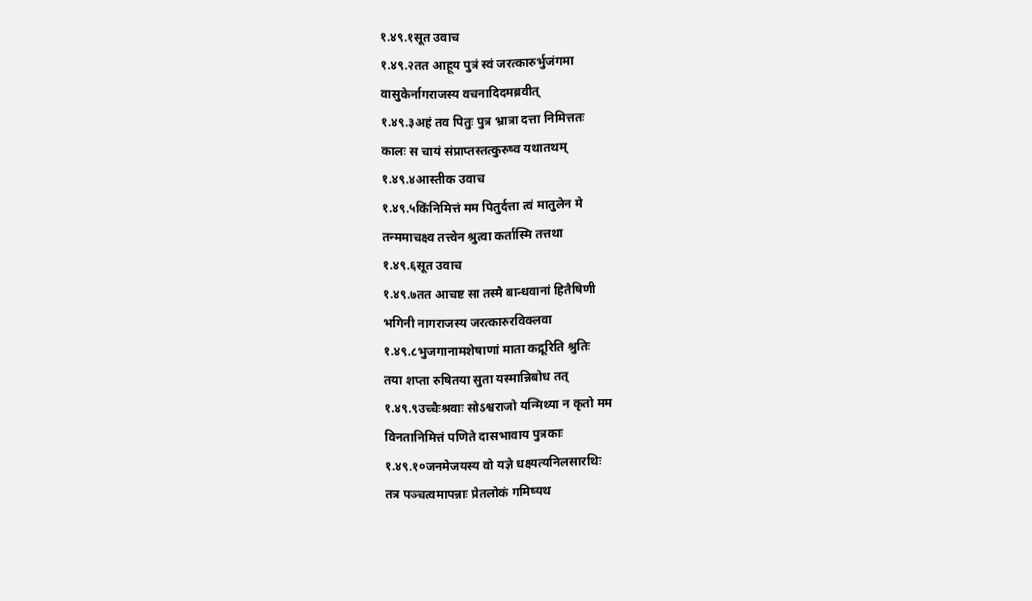१.४९.१सूत उवाच
१.४९.२तत आहूय पुत्रं स्वं जरत्कारुर्भुजंगमा
वासुकेर्नागराजस्य वचनादिदमब्रवीत्
१.४९.३अहं तव पितुः पुत्र भ्रात्रा दत्ता निमित्ततः
कालः स चायं संप्राप्तस्तत्कुरुष्व यथातथम्
१.४९.४आस्तीक उवाच
१.४९.५किंनिमित्तं मम पितुर्दत्ता त्वं मातुलेन मे
तन्ममाचक्ष्व तत्त्वेन श्रुत्वा कर्तास्मि तत्तथा
१.४९.६सूत उवाच
१.४९.७तत आचष्ट सा तस्मै बान्धवानां हितैषिणी
भगिनी नागराजस्य जरत्कारुरविक्लवा
१.४९.८भुजगानामशेषाणां माता कद्रूरिति श्रुतिः
तया शप्ता रुषितया सुता यस्मान्निबोध तत्
१.४९.९उच्चैःश्रवाः सोऽश्वराजो यन्मिथ्या न कृतो मम
विनतानिमित्तं पणिते दासभावाय पुत्रकाः
१.४९.१०जनमेजयस्य वो यज्ञे धक्ष्यत्यनिलसारथिः
तत्र पञ्चत्वमापन्नाः प्रेतलोकं गमिष्यथ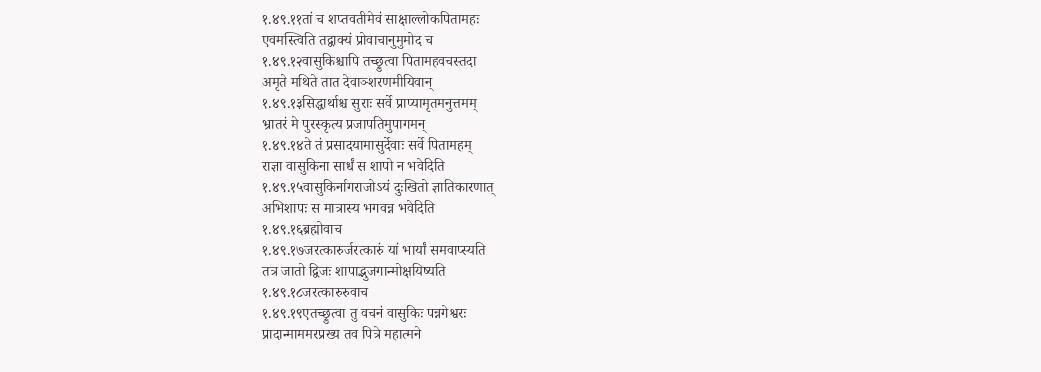१.४९.११तां च शप्तवतीमेवं साक्षाल्लोकपितामहः
एवमस्त्विति तद्वाक्यं प्रोवाचानुमुमोद च
१.४९.१२वासुकिश्चापि तच्छ्रुत्वा पितामहवचस्तदा
अमृते मथिते तात देवाञ्शरणमीयिवान्
१.४९.१३सिद्धार्थाश्च सुराः सर्वे प्राप्यामृतमनुत्तमम्
भ्रातरं मे पुरस्कृत्य प्रजापतिमुपागमन्
१.४९.१४ते तं प्रसादयामासुर्देवाः सर्वे पितामहम्
राज्ञा वासुकिना सार्धं स शापो न भवेदिति
१.४९.१५वासुकिर्नागराजोऽयं दुःखितो ज्ञातिकारणात्
अभिशापः स मात्रास्य भगवन्न भवेदिति
१.४९.१६ब्रह्मोवाच
१.४९.१७जरत्कारुर्जरत्कारुं यां भार्यां समवाप्स्यति
तत्र जातो द्विजः शापाद्भुजगान्मोक्षयिष्यति
१.४९.१८जरत्कारुरुवाच
१.४९.१९एतच्छ्रुत्वा तु वचनं वासुकिः पन्नगेश्वरः
प्रादान्माममरप्रख्य तव पित्रे महात्मने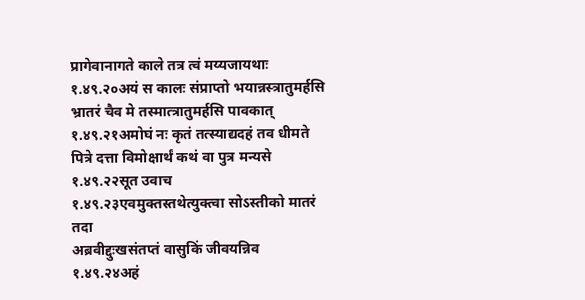प्रागेवानागते काले तत्र त्वं मय्यजायथाः
१.४९.२०अयं स कालः संप्राप्तो भयान्नस्त्रातुमर्हसि
भ्रातरं चैव मे तस्मात्त्रातुमर्हसि पावकात्
१.४९.२१अमोघं नः कृतं तत्स्याद्यदहं तव धीमते
पित्रे दत्ता विमोक्षार्थं कथं वा पुत्र मन्यसे
१.४९.२२सूत उवाच
१.४९.२३एवमुक्तस्तथेत्युक्त्वा सोऽस्तीको मातरं तदा
अब्रवीद्दुःखसंतप्तं वासुकिं जीवयन्निव
१.४९.२४अहं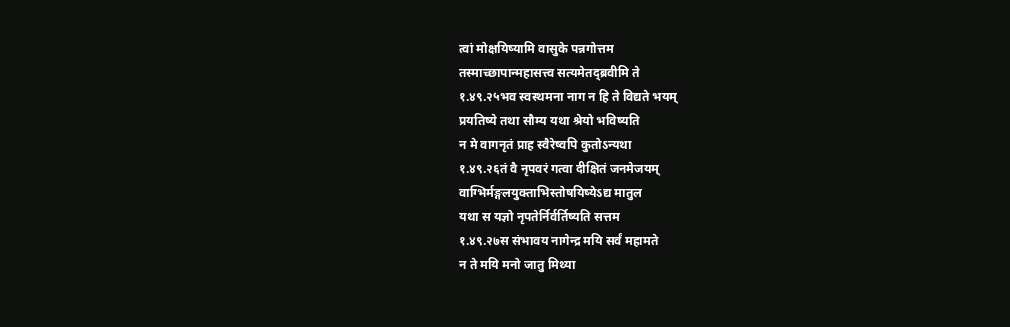त्वां मोक्षयिष्यामि वासुके पन्नगोत्तम
तस्माच्छापान्महासत्त्व सत्यमेतद्ब्रवीमि ते
१.४९.२५भव स्वस्थमना नाग न हि ते विद्यते भयम्
प्रयतिष्ये तथा सौम्य यथा श्रेयो भविष्यति
न मे वागनृतं प्राह स्वैरेष्वपि कुतोऽन्यथा
१.४९.२६तं वै नृपवरं गत्वा दीक्षितं जनमेजयम्
वाग्भिर्मङ्गलयुक्ताभिस्तोषयिष्येऽद्य मातुल
यथा स यज्ञो नृपतेर्निर्वर्तिष्यति सत्तम
१.४९.२७स संभावय नागेन्द्र मयि सर्वं महामते
न ते मयि मनो जातु मिथ्या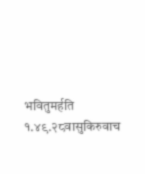भवितुमर्हति
१.४९.२८वासुकिरुवाच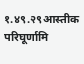१.४९.२९आस्तीक परिघूर्णामि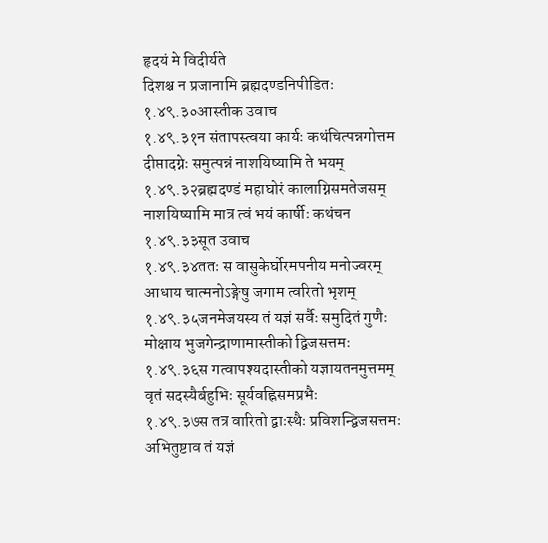हृदयं मे विदीर्यते
दिशश्च न प्रजानामि ब्रह्मदण्डनिपीडितः
१.४९.३०आस्तीक उवाच
१.४९.३१न संतापस्त्वया कार्यः कथंचित्पन्नगोत्तम
दीप्तादग्नेः समुत्पन्नं नाशयिष्यामि ते भयम्
१.४९.३२ब्रह्मदण्डं महाघोरं कालाग्निसमतेजसम्
नाशयिष्यामि मात्र त्वं भयं कार्षीः कथंचन
१.४९.३३सूत उवाच
१.४९.३४ततः स वासुकेर्घोरमपनीय मनोज्वरम्
आधाय चात्मनोऽङ्गेषु जगाम त्वरितो भृशम्
१.४९.३५जनमेजयस्य तं यज्ञं सर्वैः समुदितं गुणैः
मोक्षाय भुजगेन्द्राणामास्तीको द्विजसत्तमः
१.४९.३६स गत्वापश्यदास्तीको यज्ञायतनमुत्तमम्
वृतं सदस्यैर्बहुभिः सूर्यवह्निसमप्रभैः
१.४९.३७स तत्र वारितो द्वाःस्थैः प्रविशन्द्विजसत्तमः
अभितुष्टाव तं यज्ञं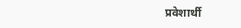प्रवेशार्थी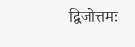द्विजोत्तमः